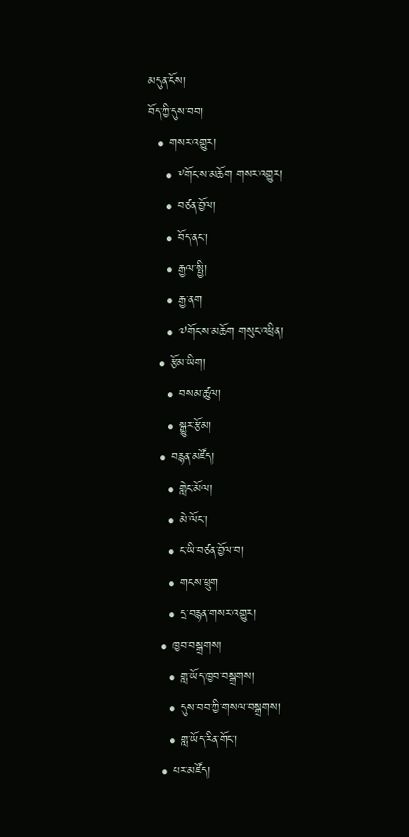མདུན་ངོས།
བོད་ཀྱི་དུས་བབ།
  • གསར་འགྱུར།
    • ༸གོང་ས་མཆོག གསར་འགྱུར།
    • བཙན་བྱོལ།
    • བོད་ནང་།
    • རྒྱལ་སྤྱི།
    • རྒྱ་ནག
    • ༧གོང་ས་མཆོག གསུང་འཕྲིན།
  • རྩོམ་ཡིག།
    • བསམ་ཚུལ།
    • སྒྱུར་རྩོམ།
  • བརྙན་མཛོད།
    • གླེང་མོལ།
    • མེ་ལོང་།
    • ང་ཡི་བཙན་བྱོལ་བ།
    • གངས་ཕྲུག
    • དྲ་བརྙན་གསར་འགྱུར།
  • ཁྱབ་བསྒྲགས།
    • གླ་ཡོད་ཁྱབ་བསྒྲགས།
    • དུས་བབ་ཀྱི་གསལ་བསྒྲགས།
    • གླ་ཡོད་རིན་གོང་།
  • པར་མཛོད།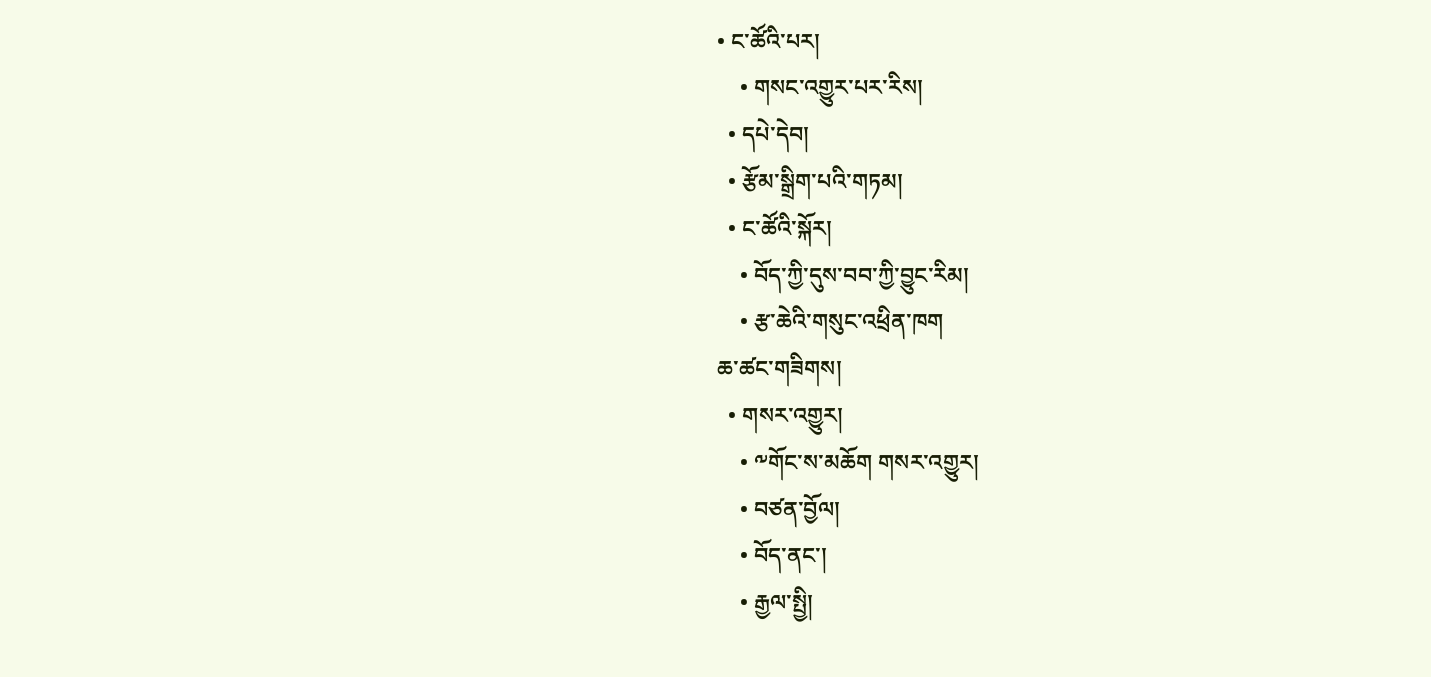• ང་ཚོའི་པར།
    • གསང་འགྱུར་པར་རིས།
  • དཔེ་དེབ།
  • རྩོམ་སྒྲིག་པའི་གཏམ།
  • ང་ཚོའི་སྐོར།
    • བོད་ཀྱི་དུས་བབ་ཀྱི་བྱུང་རིམ།
    • རྩ་ཆེའི་གསུང་འཕྲིན་ཁག
ཆ་ཚང་གཟིགས།
  • གསར་འགྱུར།
    • ༸གོང་ས་མཆོག གསར་འགྱུར།
    • བཙན་བྱོལ།
    • བོད་ནང་།
    • རྒྱལ་སྤྱི།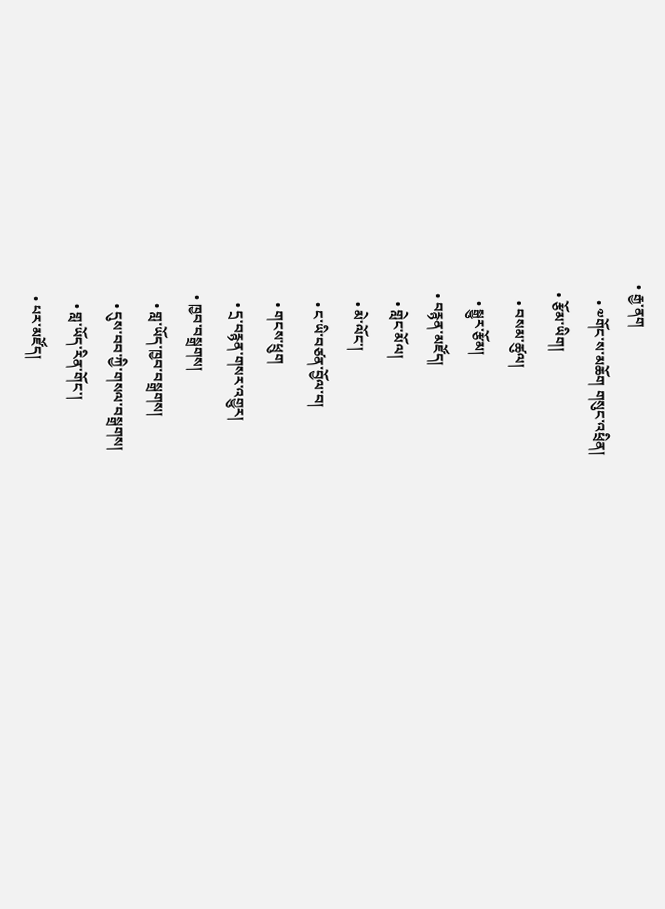• རྒྱ་ནག
    • ༧གོང་ས་མཆོག གསུང་འཕྲིན།
  • རྩོམ་ཡིག།
    • བསམ་ཚུལ།
    • སྒྱུར་རྩོམ།
  • བརྙན་མཛོད།
    • གླེང་མོལ།
    • མེ་ལོང་།
    • ང་ཡི་བཙན་བྱོལ་བ།
    • གངས་ཕྲུག
    • དྲ་བརྙན་གསར་འགྱུར།
  • ཁྱབ་བསྒྲགས།
    • གླ་ཡོད་ཁྱབ་བསྒྲགས།
    • དུས་བབ་ཀྱི་གསལ་བསྒྲགས།
    • གླ་ཡོད་རིན་གོང་།
  • པར་མཛོད།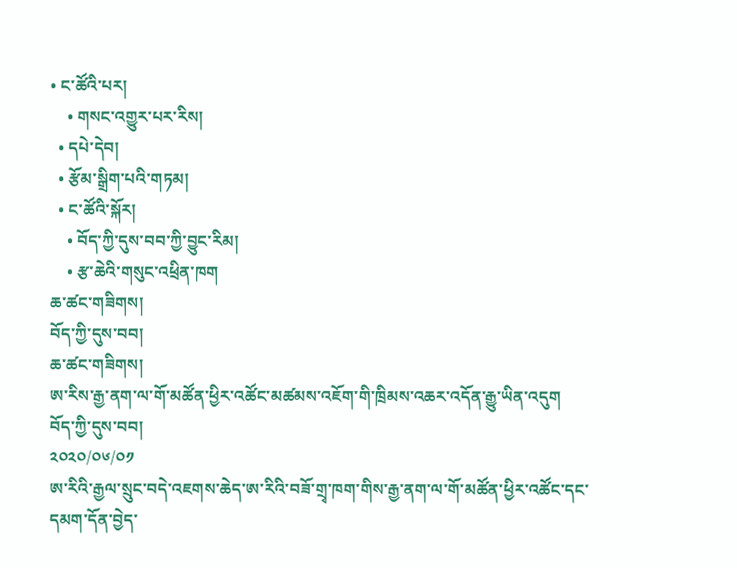• ང་ཚོའི་པར།
    • གསང་འགྱུར་པར་རིས།
  • དཔེ་དེབ།
  • རྩོམ་སྒྲིག་པའི་གཏམ།
  • ང་ཚོའི་སྐོར།
    • བོད་ཀྱི་དུས་བབ་ཀྱི་བྱུང་རིམ།
    • རྩ་ཆེའི་གསུང་འཕྲིན་ཁག
ཆ་ཚང་གཟིགས།
བོད་ཀྱི་དུས་བབ།
ཆ་ཚང་གཟིགས།
ཨ་རིས་རྒྱ་ནག་ལ་གོ་མཚོན་ཕྱིར་འཚོང་མཚམས་འཇོག་གི་ཁྲིམས་འཆར་འདོན་རྒྱུ་ཡིན་འདུག
བོད་ཀྱི་དུས་བབ།
༢༠༢༠/༠༦/༠༡
ཨ་རིའི་རྒྱལ་སྲུང་བདེ་འཇགས་ཆེད་ཨ་རིའི་བཟོ་གྲྭ་ཁག་གིས་རྒྱ་ནག་ལ་གོ་མཚོན་ཕྱིར་འཚོང་དང་དམག་དོན་བྱེད་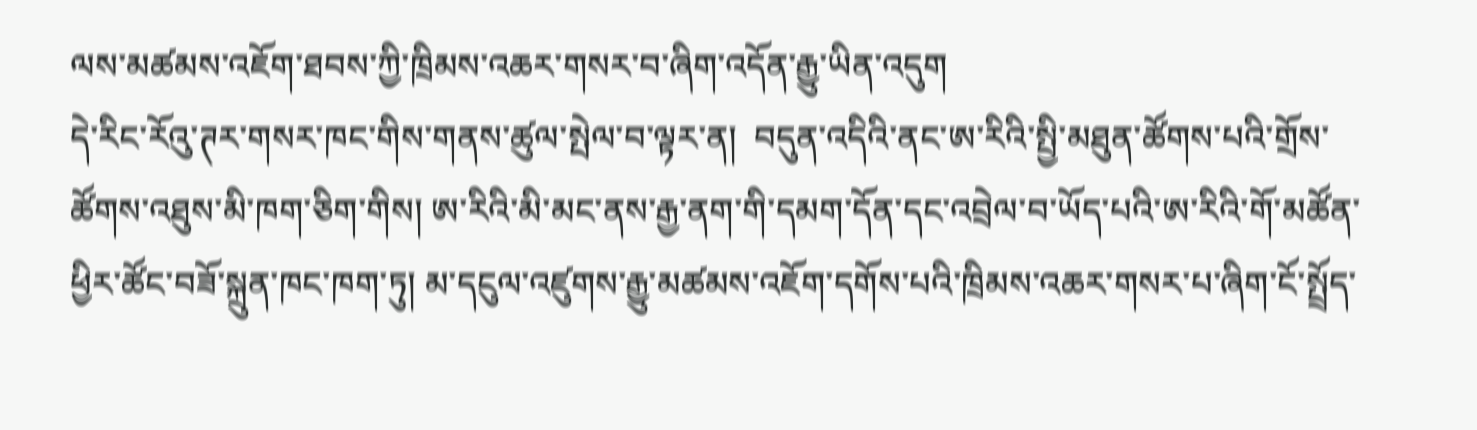ལས་མཚམས་འཇོག་ཐབས་ཀྱི་ཁྲིམས་འཆར་གསར་བ་ཞིག་འདོན་རྒྱུ་ཡིན་འདུག
དེ་རིང་རོའུ་ཊར་གསར་ཁང་གིས་གནས་ཚུལ་སྤེལ་བ་ལྟར་ན།  བདུན་འདིའི་ནང་ཨ་རིའི་སྤྱི་མཐུན་ཚོགས་པའི་གྲོས་ཚོགས་འཐུས་མི་ཁག་ཅིག་གིས། ཨ་རིའི་མི་མང་ནས་རྒྱ་ནག་གི་དམག་དོན་དང་འབྲེལ་བ་ཡོད་པའི་ཨ་རིའི་གོ་མཚོན་ཕྱིར་ཚོང་བཟོ་སྐྲུན་ཁང་ཁག་ཏུ། མ་དངུལ་འཛུགས་རྒྱུ་མཚམས་འཇོག་དགོས་པའི་ཁྲིམས་འཆར་གསར་པ་ཞིག་ངོ་སྤྲོད་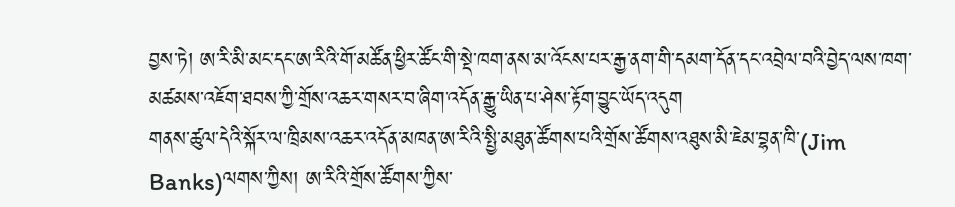བྱས་ཏེ། ཨ་རི་མི་མང་དང་ཨ་རིའི་གོ་མཚོན་ཕྱིར་ཚོང་གི་སྡེ་ཁག་ནས་མ་འོངས་པར་རྒྱ་ནག་གི་དམག་དོན་དང་འབྲེལ་བའི་བྱེད་ལས་ཁག་མཚམས་འཇོག་ཐབས་ཀྱི་གྲོས་འཆར་གསར་བ་ཞིག་འདོན་རྒྱུ་ཡིན་པ་ཤེས་རྟོག་བྱུང་ཡོད་འདུག
གནས་ཚུལ་དེའི་སྐོར་ལ་ཁྲིམས་འཆར་འདོན་མཁན་ཨ་རིའི་སྤྱི་མཐུན་ཚོགས་པའི་གྲོས་ཚོགས་འཐུས་མི་ཇེམ་བྷན་ཁི་(Jim Banks)ལགས་ཀྱིས། ཨ་རིའི་གྲོས་ཚོགས་ཀྱིས་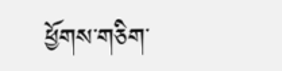ཕྱོགས་གཅིག་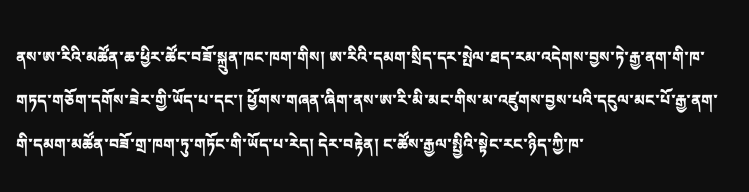ནས་ཨ་རིའི་མཚོན་ཆ་ཕྱིར་ཚོང་བཟོ་སྐྲུན་ཁང་ཁག་གིས། ཨ་རིའི་དམག་སྲིད་དར་སྤེལ་ཐད་རམ་འདེགས་བྱས་ཏེ་རྒྱ་ནག་གི་ཁ་གཏད་གཅོག་དགོས་ཟེར་གྱི་ཡོད་པ་དང་། ཕྱོགས་གཞན་ཞིག་ནས་ཨ་རི་མི་མང་གིས་མ་འཛུགས་བྱས་པའི་དངུལ་མང་པོ་རྒྱ་ནག་གི་དམག་མཚོན་བཟོ་གྲ་ཁག་ཏུ་གཏོང་གི་ཡོད་པ་རེད། དེར་བརྟེན། ང་ཚོས་རྒྱལ་སྤྱིའི་སྟེང་རང་ཉིད་ཀྱི་ཁ་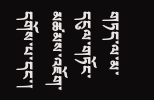གཏད་ལ་མ་དངུལ་གཏོང་མཚམས་འཇོག་དགོས་པ་དང་།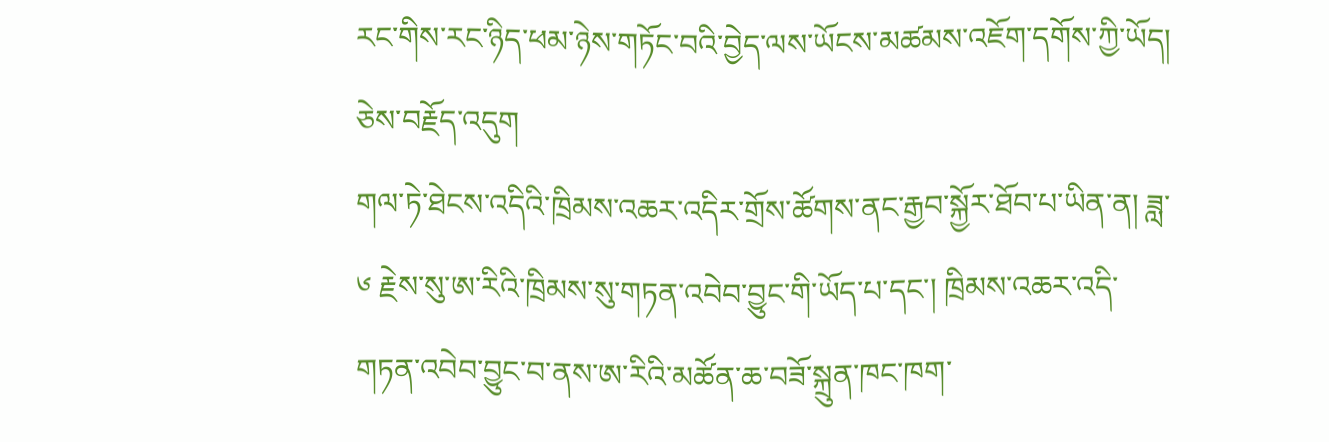རང་གིས་རང་ཉིད་ཕམ་ཉེས་གཏོང་བའི་བྱེད་ལས་ཡོངས་མཚམས་འཇོག་དགོས་ཀྱི་ཡོད། ཅེས་བརྗོད་འདུག
གལ་ཏེ་ཐེངས་འདིའི་ཁྲིམས་འཆར་འདིར་གྲོས་ཚོགས་ནང་རྒྱབ་སྐྱོར་ཐོབ་པ་ཡིན་ན། ཟླ་ ༦ རྗེས་སུ་ཨ་རིའི་ཁྲིམས་སུ་གཏན་འབེབ་བྱུང་གི་ཡོད་པ་དང་། ཁྲིམས་འཆར་འདི་གཏན་འབེབ་བྱུང་བ་ནས་ཨ་རིའི་མཚོན་ཆ་བཟོ་སྐྲུན་ཁང་ཁག་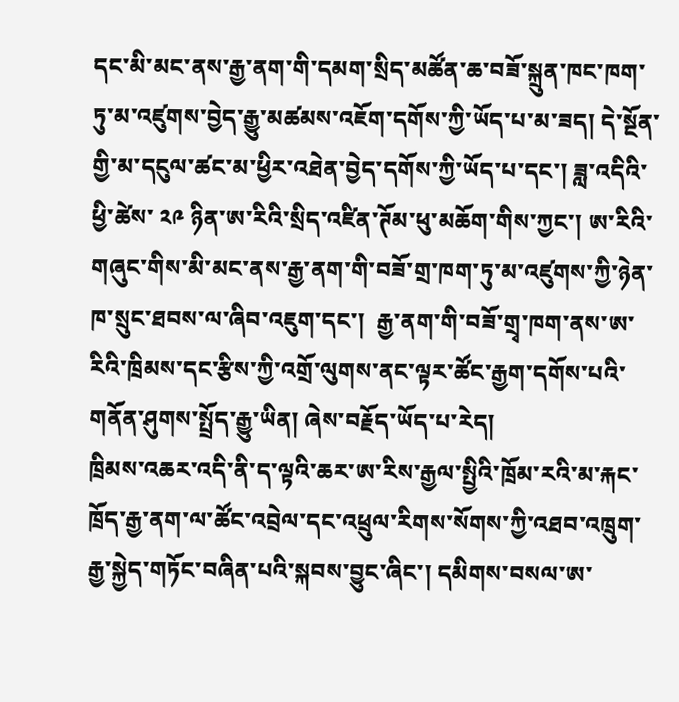དང་མི་མང་ནས་རྒྱ་ནག་གི་དམག་སྲིད་མཚོན་ཆ་བཟོ་སྐྲུན་ཁང་ཁག་ཏུ་མ་འཛུགས་བྱེད་རྒྱུ་མཚམས་འཇོག་དགོས་ཀྱི་ཡོད་པ་མ་ཟད། དེ་སྔོན་གྱི་མ་དངུལ་ཚང་མ་ཕྱིར་འཐེན་བྱེད་དགོས་ཀྱི་ཡོད་པ་དང་། ཟླ་འདིའི་ཕྱི་ཚེས་ ༢༩ ཉིན་ཨ་རིའི་སྲིད་འཛིན་ཊོམ་ཕུ་མཆོག་གིས་ཀྱང་། ཨ་རིའི་གཞུང་གིས་མི་མང་ནས་རྒྱ་ནག་གི་བཟོ་གྲ་ཁག་ཏུ་མ་འཛུགས་ཀྱི་ཉེན་ཁ་སྲུང་ཐབས་ལ་ཞིབ་འཇུག་དང་།  རྒྱ་ནག་གི་བཟོ་གྲྭ་ཁག་ནས་ཨ་རིའི་ཁྲིམས་དང་རྩིས་ཀྱི་འགྲོ་ལུགས་ནང་ལྟར་ཚོང་རྒྱག་དགོས་པའི་གནོན་ཤུགས་སྤྲོད་རྒྱུ་ཡིན། ཞེས་བརྗོད་ཡོད་པ་རེད།
ཁྲིམས་འཆར་འདི་ནི་ད་ལྟའི་ཆར་ཨ་རིས་རྒྱལ་སྤྱིའི་ཁྲོམ་རའི་མ་རྐང་ཁྲོད་རྒྱ་ནག་ལ་ཚོང་འབྲེལ་དང་འཕྲུལ་རིགས་སོགས་ཀྱི་འཐབ་འཁྲུག་རྒྱ་སྐྱེད་གཏོང་བཞིན་པའི་སྐབས་བྱུང་ཞིང་། དམིགས་བསལ་ཨ་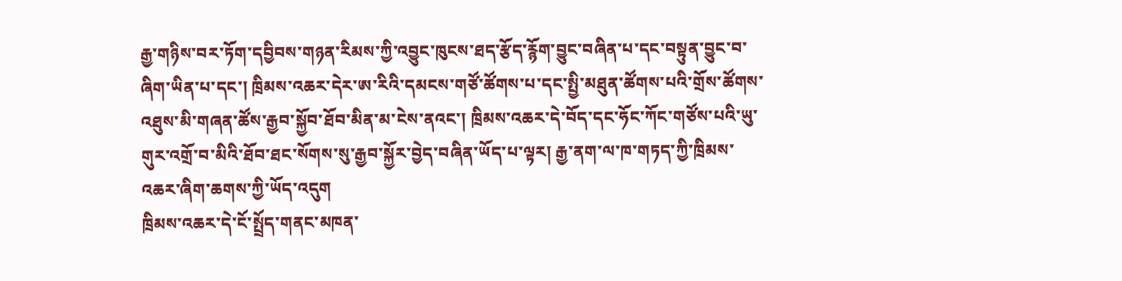རྒྱ་གཉིས་བར་ཏོག་དབྱིབས་གཉན་རིམས་ཀྱི་འབྱུང་ཁུངས་ཐད་རྩོད་རྙོག་བྱུང་བཞིན་པ་དང་བསྟུན་བྱུང་བ་ཞིག་ཡིན་པ་དང་། ཁྲིམས་འཆར་དེར་ཨ་རིའི་དམངས་གཙོ་ཚོགས་པ་དང་སྤྱི་མཐུན་ཚོགས་པའི་གྲོས་ཚོགས་འཐུས་མི་གཞན་ཚོས་རྒྱབ་སྐྱོབ་ཐོབ་མིན་མ་ངེས་ནའང་། ཁྲིམས་འཆར་དེ་བོད་དང་ཧོང་ཀོང་གཙོས་པའི་ཡུ་གུར་འགྲོ་བ་མིའི་ཐོབ་ཐང་སོགས་སུ་རྒྱབ་སྐྱོར་བྱེད་བཞིན་ཡོད་པ་ལྟར། རྒྱ་ནག་ལ་ཁ་གཏད་ཀྱི་ཁྲིམས་འཆར་ཞིག་ཆགས་ཀྱི་ཡོད་འདུག
ཁྲིམས་འཆར་དེ་ངོ་སྤྲོད་གནང་མཁན་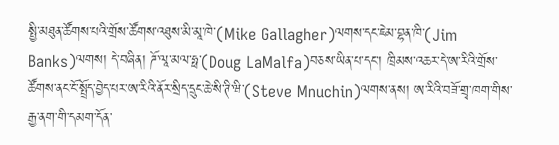སྤྱི་མཐུན་ཚོགས་པའི་གྲོས་ཚོགས་འཐུས་མི་མཱ་ཁེ་(Mike Gallagher)ལགས་དང་ཇེམ་བྷན་ཁི་(Jim Banks)ལགས། དེ་བཞིན། ཌོ་ལཱ་མལ་ཧྥ་(Doug LaMalfa)བཅས་ཡིན་པ་དང་། ཁྲིམས་འཆར་དེ་ཨ་རིའི་གྲོས་ཚོགས་ནང་ངོ་སྤྲོད་བྱེད་པར་ཨ་རིའི་ནོར་སྲིད་དྲུང་ཆེ་སི་ཊི་ཝི་(Steve Mnuchin)ལགས་ནས། ཨ་རིའི་བཟོ་གྲྭ་ཁག་གིས་རྒྱ་ནག་གི་དམག་དོན་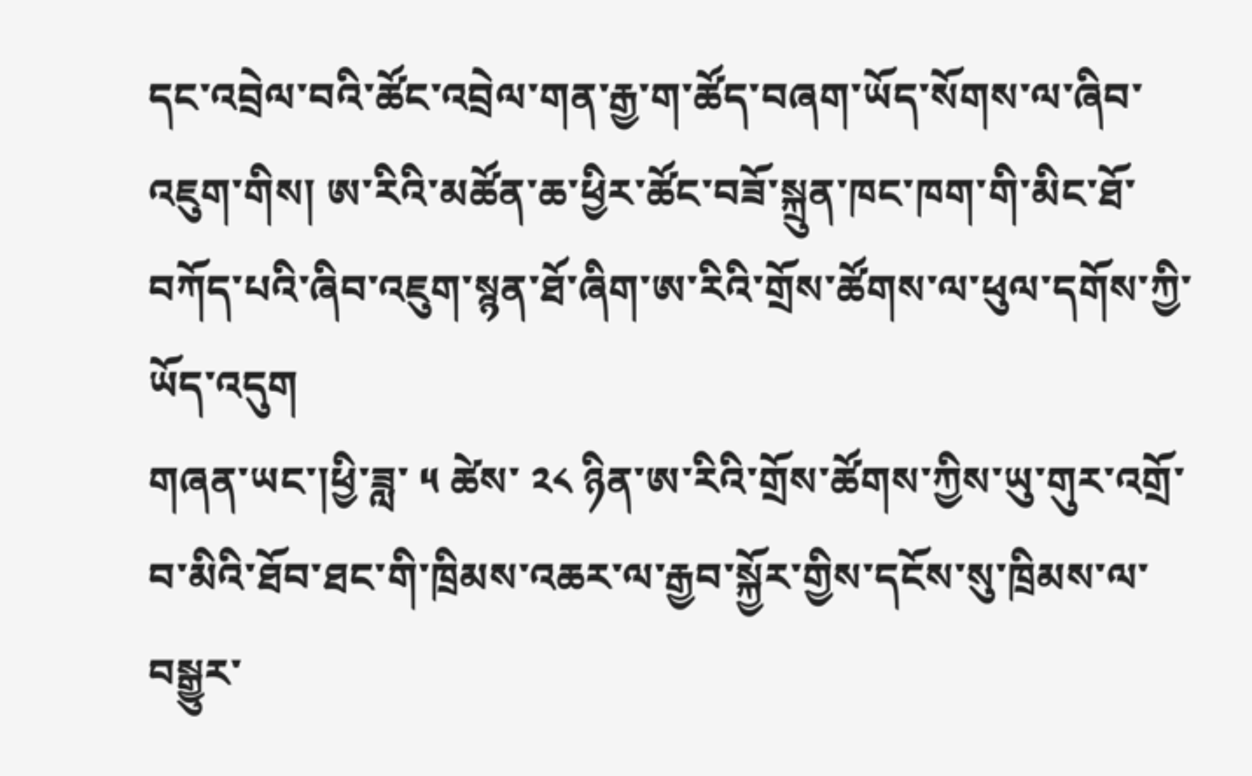དང་འབྲེལ་བའི་ཚོང་འབྲེལ་གན་རྒྱ་ག་ཚོད་བཞག་ཡོད་སོགས་ལ་ཞིབ་འཇུག་གིས། ཨ་རིའི་མཚོན་ཆ་ཕྱིར་ཚོང་བཟོ་སྐྲུན་ཁང་ཁག་གི་མིང་ཐོ་བཀོད་པའི་ཞིབ་འཇུག་སྙན་ཐོ་ཞིག་ཨ་རིའི་གྲོས་ཚོགས་ལ་ཕུལ་དགོས་ཀྱི་ཡོད་འདུག
གཞན་ཡང་།ཕྱི་ཟླ་ ༥ ཚེས་ ༢༨ ཉིན་ཨ་རིའི་གྲོས་ཚོགས་ཀྱིས་ཡུ་གུར་འགྲོ་བ་མིའི་ཐོབ་ཐང་གི་ཁྲིམས་འཆར་ལ་རྒྱབ་སྐྱོར་གྱིས་དངོས་སུ་ཁྲིམས་ལ་བསྒྱུར་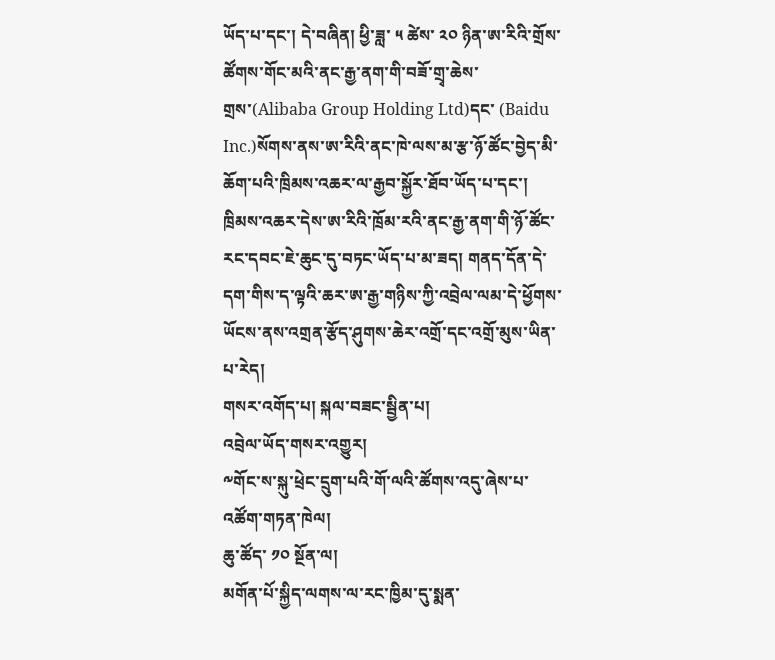ཡོད་པ་དང་། དེ་བཞིན། ཕྱི་ཟླ་ ༥ ཚེས་ ༢༠ ཉིན་ཨ་རིའི་གྲོས་ཚོགས་གོང་མའི་ནང་རྒྱ་ནག་གི་བཟོ་གྲྭ་ཆེས་གྲས་(Alibaba Group Holding Ltd)དང་ (Baidu Inc.)སོགས་ནས་ཨ་རིའི་ནང་ཁེ་ལས་མ་རྩ་ཉོ་ཚོང་བྱེད་མི་ཆོག་པའི་ཁྲིམས་འཆར་ལ་རྒྱབ་སྐྱོར་ཐོབ་ཡོད་པ་དང་། ཁྲིམས་འཆར་དེས་ཨ་རིའི་ཁྲོམ་རའི་ནང་རྒྱ་ནག་གི་ཉོ་ཚོང་རང་དབང་ཇེ་ཆུང་དུ་བཏང་ཡོད་པ་མ་ཟད། གནད་དོན་དེ་དག་གིས་ད་ལྟའི་ཆར་ཨ་རྒྱ་གཉིས་ཀྱི་འབྲེལ་ལམ་དེ་ཕྱོགས་ཡོངས་ནས་འགྲན་རྩོད་ཤུགས་ཆེར་འགྲོ་དང་འགྲོ་མུས་ཡིན་པ་རེད།
གསར་འགོད་པ། སྐལ་བཟང་སྦྱིན་པ།
འབྲེལ་ཡོད་གསར་འགྱུར།
༸གོང་ས་སྐུ་ཕྲེང་དྲུག་པའི་གོ་ལའི་ཚོགས་འདུ་ཞེས་པ་འཚོག་གཏན་ཁེལ།
ཆུ་ཚོད་ ༡༠ སྔོན་ལ།
མགོན་པོ་སྐྱིད་ལགས་ལ་རང་ཁྱིམ་དུ་སྨན་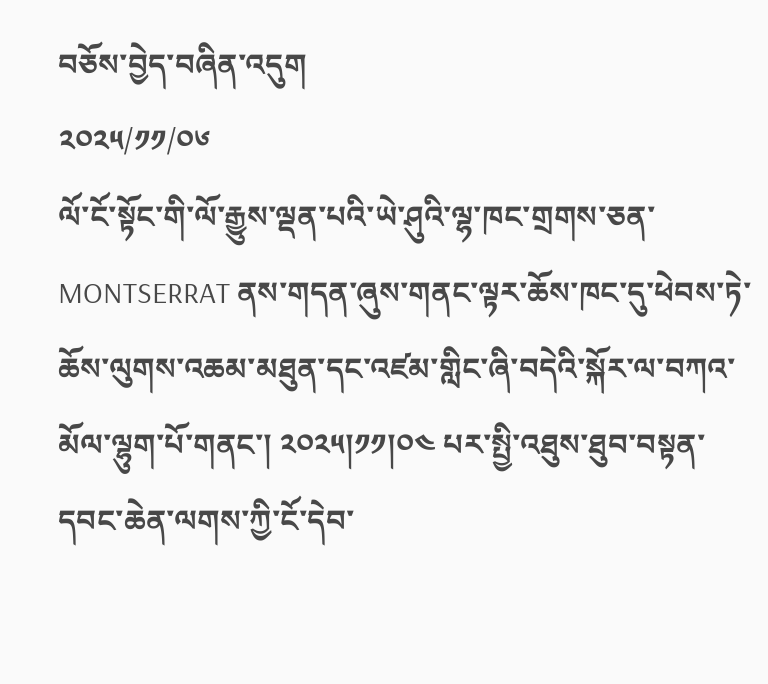བཅོས་བྱེད་བཞིན་འདུག
༢༠༢༥/༡༡/༠༦
ལོ་ངོ་སྟོང་གི་ལོ་རྒྱུས་ལྡན་པའི་ཡེ་ཤུའི་ལྷ་ཁང་གྲགས་ཅན་ MONTSERRAT ནས་གདན་ཞུས་གནང་ལྟར་ཆོས་ཁང་དུ་ཕེབས་ཏེ་ཆོས་ལུགས་འཆམ་མཐུན་དང་འཛམ་གླིང་ཞི་བདེའི་སྐོར་ལ་བཀའ་མོལ་ལྷུག་པོ་གནང་། ༢༠༢༥།༡༡།༠༤ པར་སྤྱི་འཐུས་ཐུབ་བསྟན་དབང་ཆེན་ལགས་ཀྱི་ངོ་དེབ་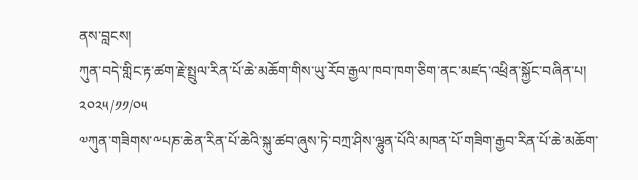ནས་བླངས།
ཀུན་བདེ་གླིང་རྟ་ཚག་རྗེ་སྤྲུལ་རིན་པོ་ཆེ་མཆོག་གིས་ཡུ་རོབ་རྒྱལ་ཁབ་ཁག་ཅིག་ནང་མཛད་འཕྲིན་སྐྱོང་བཞིན་པ།
༢༠༢༥/༡༡/༠༥
༧ཀུན་གཟིགས་༸པཎ་ཆེན་རིན་པོ་ཆེའི་སྐུ་ཚབ་ཞུས་ཏེ་བཀྲ་ཤིས་ལྷུན་པོའི་མཁན་པོ་གཟིག་རྒྱབ་རིན་པོ་ཆེ་མཆོག་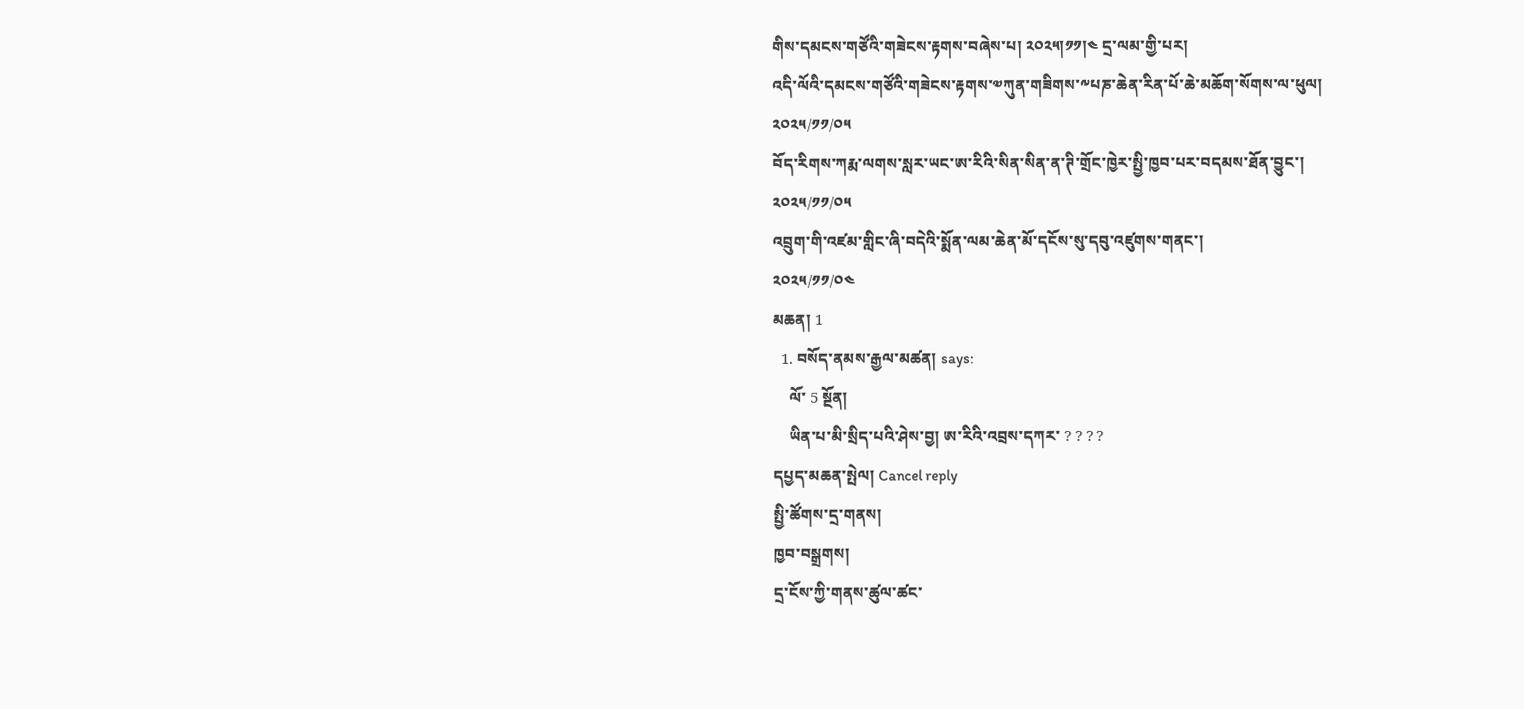གིས་དམངས་གཙོའི་གཟེངས་རྟགས་བཞེས་པ། ༢༠༢༥།༡༡།༤ དྲ་ལམ་གྱི་པར།
འདི་ལོའི་དམངས་གཙོའི་གཟེངས་རྟགས་༧ཀུན་གཟིགས་༸པཎ་ཆེན་རིན་པོ་ཆེ་མཆོག་སོགས་ལ་ཕུལ།
༢༠༢༥/༡༡/༠༥
བོད་རིགས་ཀརྨ་ལགས་སླར་ཡང་ཨ་རིའི་སིན་སིན་ན་ཊི་གྲོང་ཁྱེར་སྤྱི་ཁྱབ་པར་བདམས་ཐོན་བྱུང་།
༢༠༢༥/༡༡/༠༥
འབྲུག་གི་འཛམ་གླིང་ཞི་བདེའི་སྨོན་ལམ་ཆེན་མོ་དངོས་སུ་དབུ་འཛུགས་གནང་།
༢༠༢༥/༡༡/༠༤
མཆན། 1
  1. བསོད་ནམས་རྒྱལ་མཚན། says:
    ལོ་ 5 སྔོན།
    ཡིན་པ་མི་སྲིད་པའི་ཤེས་བྱ། ཨ་རིའི་འབྲས་དཀར་ ? ? ? ?
དཔྱད་མཆན་སྤེལ། Cancel reply
སྤྱི་ཚོགས་དྲ་གནས།
ཁྱབ་བསྒྲགས།
དྲ་ངོས་ཀྱི་གནས་ཚུལ་ཚང་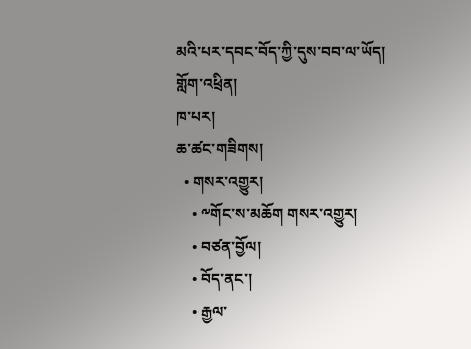མའི་པར་དབང་བོད་ཀྱི་དུས་བབ་ལ་ཡོད།
གློག་འཕྲིན།
ཁ་པར།
ཆ་ཚང་གཟིགས།
  • གསར་འགྱུར།
    • ༸གོང་ས་མཆོག གསར་འགྱུར།
    • བཙན་བྱོལ།
    • བོད་ནང་།
    • རྒྱལ་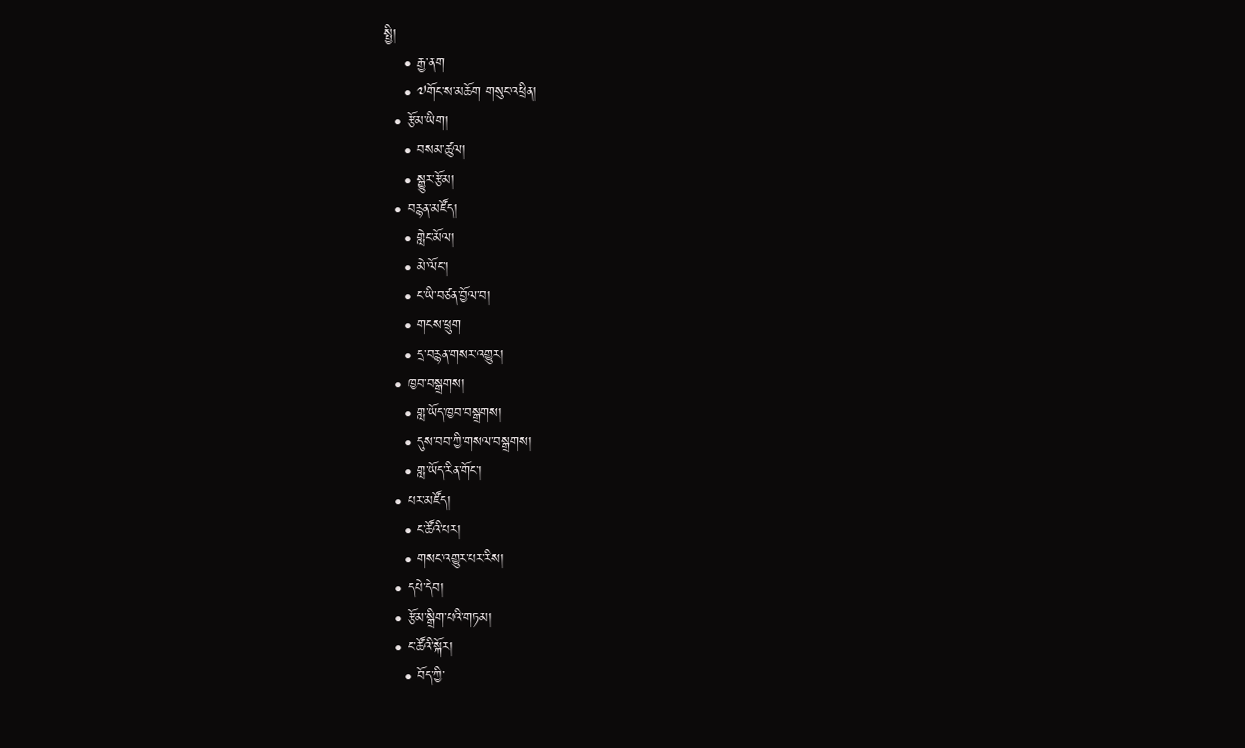སྤྱི།
    • རྒྱ་ནག
    • ༧གོང་ས་མཆོག གསུང་འཕྲིན།
  • རྩོམ་ཡིག།
    • བསམ་ཚུལ།
    • སྒྱུར་རྩོམ།
  • བརྙན་མཛོད།
    • གླེང་མོལ།
    • མེ་ལོང་།
    • ང་ཡི་བཙན་བྱོལ་བ།
    • གངས་ཕྲུག
    • དྲ་བརྙན་གསར་འགྱུར།
  • ཁྱབ་བསྒྲགས།
    • གླ་ཡོད་ཁྱབ་བསྒྲགས།
    • དུས་བབ་ཀྱི་གསལ་བསྒྲགས།
    • གླ་ཡོད་རིན་གོང་།
  • པར་མཛོད།
    • ང་ཚོའི་པར།
    • གསང་འགྱུར་པར་རིས།
  • དཔེ་དེབ།
  • རྩོམ་སྒྲིག་པའི་གཏམ།
  • ང་ཚོའི་སྐོར།
    • བོད་ཀྱི་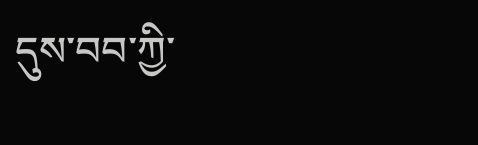དུས་བབ་ཀྱི་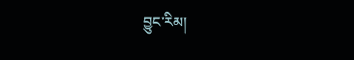བྱུང་རིམ།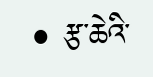• རྩ་ཆེའི་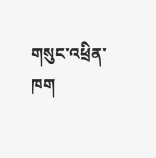གསུང་འཕྲིན་ཁག